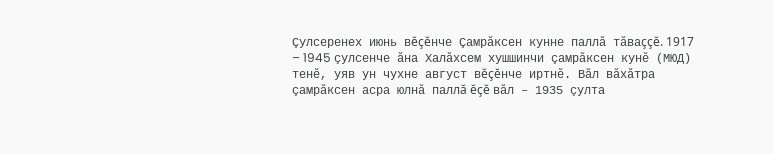Çулсеренех июнь вĕçĕнче Çамрăксен кунне паллă тăваççĕ. 1917 – 1945 çулсенче ăна Халăхсем хушшинчи çамрăксен кунĕ (МЮД) тенĕ, уяв ун чухне август вĕçĕнче иртнĕ. Вăл вăхăтра çамрăксен асра юлнă паллă ĕçĕ вăл – 1935 çулта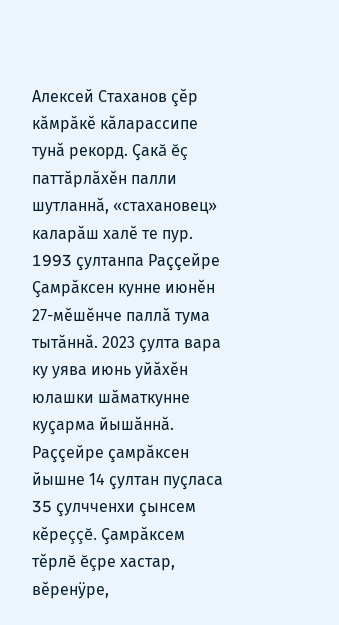Алексей Стаханов çĕр кăмрăкĕ кăларассипе тунă рекорд. Çакă ĕç паттăрлăхĕн палли шутланнă, «стахановец» каларăш халĕ те пур.
1993 çултанпа Раççейре Çамрăксен кунне июнĕн 27-мĕшĕнче паллă тума тытăннă. 2023 çулта вара ку уява июнь уйăхĕн юлашки шăматкунне куçарма йышăннă. Раççейре çамрăксен йышне 14 çултан пуçласа 35 çулчченхи çынсем кĕреççĕ. Çамрăксем тĕрлĕ ĕçре хастар, вĕренÿре,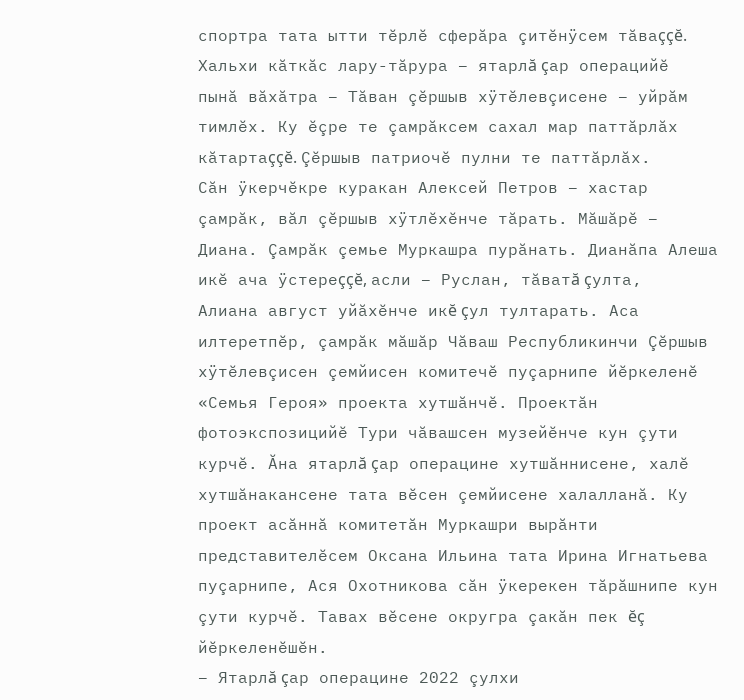спортра тата ытти тĕрлĕ сферăра çитĕнÿсем тăваççĕ. Хальхи кăткăс лару-тăрура – ятарлă çар операцийĕ пынă вăхăтра – Тăван çĕршыв хÿтĕлевçисене – уйрăм тимлĕх. Ку ĕçре те çамрăксем сахал мар паттăрлăх кăтартаççĕ. Çĕршыв патриочĕ пулни те паттăрлăх.
Сăн ÿкерчĕкре куракан Алексей Петров – хастар çамрăк, вăл çĕршыв хÿтлĕхĕнче тăрать. Мăшăрĕ – Диана. Çамрăк çемье Муркашра пурăнать. Дианăпа Алеша икĕ ача ÿстереççĕ, асли – Руслан, тăватă çулта, Алиана август уйăхĕнче икĕ çул тултарать. Аса илтеретпĕр, çамрăк мăшăр Чăваш Республикинчи Çĕршыв хÿтĕлевçисен çемйисен комитечĕ пуçарнипе йĕркеленĕ «Семья Героя» проекта хутшăнчĕ. Проектăн фотоэкспозицийĕ Тури чăвашсен музейĕнче кун çути курчĕ. Ăна ятарлă çар операцине хутшăннисене, халĕ хутшăнакансене тата вĕсен çемйисене халалланă. Ку проект асăннă комитетăн Муркашри вырăнти представителĕсем Оксана Ильина тата Ирина Игнатьева пуçарнипе, Ася Охотникова сăн ÿкерекен тăрăшнипе кун çути курчĕ. Тавах вĕсене округра çакăн пек ĕç йĕркеленĕшĕн.
– Ятарлă çар операцине 2022 çулхи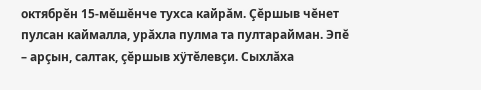октябрĕн 15-мĕшĕнче тухса кайрăм. Çĕршыв чĕнет пулсан каймалла, урăхла пулма та пултарайман. Эпĕ – арçын, салтак, çĕршыв хÿтĕлевçи. Сыхлăха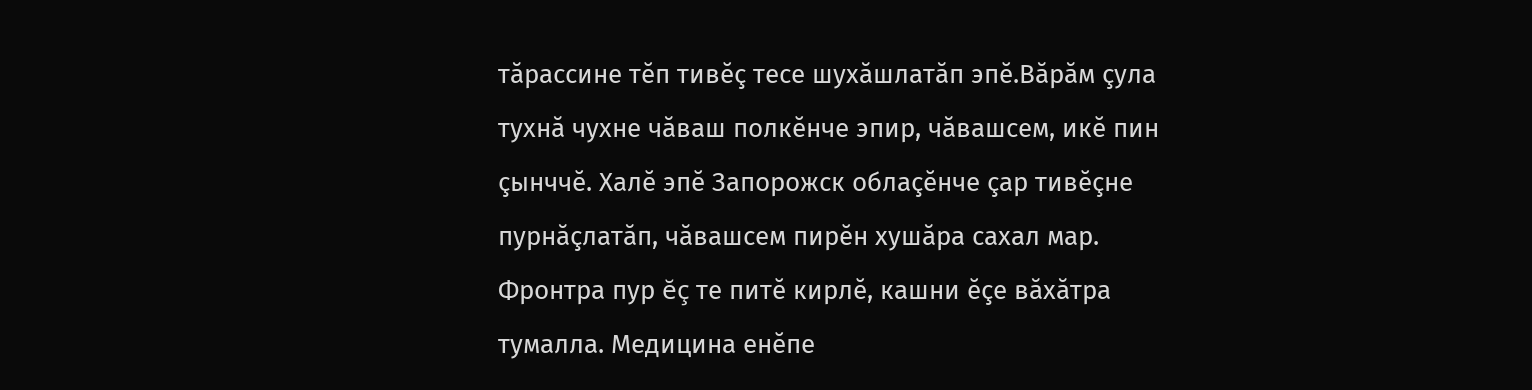тăрассине тĕп тивĕç тесе шухăшлатăп эпĕ.Вăрăм çула тухнă чухне чăваш полкĕнче эпир, чăвашсем, икĕ пин çынччĕ. Халĕ эпĕ Запорожск облаçĕнче çар тивĕçне пурнăçлатăп, чăвашсем пирĕн хушăра сахал мар. Фронтра пур ĕç те питĕ кирлĕ, кашни ĕçе вăхăтра тумалла. Медицина енĕпе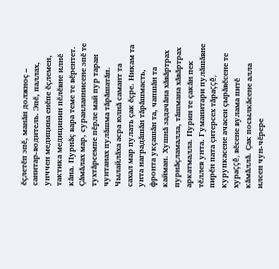ĕçлетĕп эпĕ, манăн должноç – санитар-водитель. Эпĕ, паллах, унччен медицина енĕпе ĕçлемен, тактика медицинин пĕлĕвне илнĕ кăна. Пурнăç вара теме те вĕрентет. Çăмăлах мар, суранланнисене эпĕ те тухтăрсемпе пĕрле май пур таран чунтанах пулăшма тăрăшатăп. Чылайлăха асра юлнă самант та сахал мар пулать çак ĕçре. Никам та унта наградăшăн тăрăшмасть, фронта укçашăн та, чапшăн та кайман. Хушнă задачăна хăвăртрах пурнăçламалла, тăшмана хăвăртрах аркатмалла. Пурин те çакăн пек тĕллев унта. Гуманитари пулăшăвне пирĕн пата çитерсех тăраççĕ, курупкасене ачасен çырăвĕсене те хураççĕ, вĕсене вулама питĕ кăмăллă. Çак посылкăсене алла илсен чун-чĕрере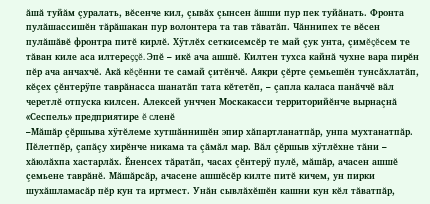ăшă туйăм çуралать, вĕсенче кил, çывăх çынсен ăшши пур пек туйăнать. Фронта пулăшассишĕн тăрăшакан пур волонтера та тав тăватăп. Чăннипех те вĕсен пулăшăвĕ фронтра питĕ кирлĕ. Хÿтлĕх сеткисемсĕр те май çук унта, çимĕçĕсем те тăван киле аса илтереççĕ. Эпĕ – икĕ ача ашшĕ. Килтен тухса кайнă чухне вара пирĕн пĕр ача анчахчĕ. Акă кĕçĕнни те самай çитĕнчĕ. Аякри çĕрте çемьешĕн тунсăхлатăп, кĕçех çĕнтерÿпе таврăнасса шанатăп тата кĕтетĕп, – çапла каласа панăччĕ вăл черетлĕ отпуска килсен. Алексей унччен Москакасси территорийĕнче вырнаçнă «Сеспель» предприятире ĕ cленĕ
–Мăшăр çĕршыва хÿтĕлеме хутшăннишĕн эпир хăпартланатпăр, унпа мухтанатпăр. Пĕлетпĕр, çапăçу хирĕнче никама та çăмăл мар. Вăл çĕршыв хÿтлĕхне тăни – хăюлăхпа хастарлăх. Ĕненсех тăратăп, часах çĕнтерÿ пулĕ, мăшăр, ачасен ашшĕ çемьене таврăнĕ. Мăшăрсăр, ачасене ашшĕсĕр килте питĕ кичем, ун пирки шухăшламасăр пĕр кун та иртмест. Унăн сывлăхĕшĕн кашни кун кĕл тăватпăр,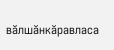вăлшăнкăравласа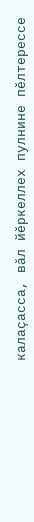калаçасса, вăл йĕркеллех пулнине пĕлтерессе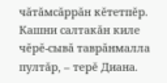чăтăмсăррăн кĕтетпĕр. Кашни салтакăн киле чĕрĕ-сывă таврăнмалла пултăр, – терĕ Диана.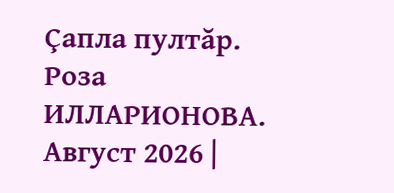Çапла пултăр.
Роза ИЛЛАРИОНОВА.
Август 2026 |